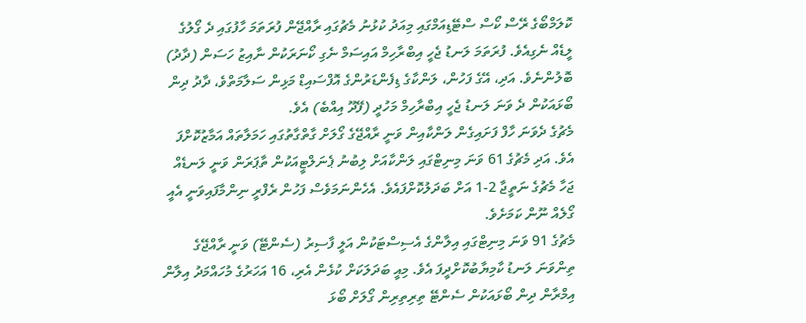ކޮލަމްބޯގެ ރޭސް ކޯސް ސްޓޭޑިއަމްގައި މިއަދު ކުޅުނު މެޗުގައި ރާއްޖޭން ފުރަތަމަ ހާފުގައި ދެ ގޯލުގެ ލީޑެއް ނެގިއެވެ. ފުރަތަމަ ލަނޑު ޖެހީ އިބްރާހިމް އައިސަމް ނެގި ކޯނަރަކުން ނާއިޒު ހަސަން (ދާދު) ބޮލުންނެވެ. އަދި، އޭގެ ފަހުން، ލަންކާގެ ޑިފެންޑަރުންގެ އޮފްސައިޑް މަޅިން ސަލާމަތްވެ، ދާދު ދިން ބޯޅައަކުން ދެ ވަނަ ލަނޑު ޖެހީ އިބްރާހިމް މަހުދީ (ފޭދޫ އިއްބެ) އެވެ.
މެޗުގެ ދެވަނަ ހާފް ފަށައިގެން ލަންކާއިން ވަނީ ރާއްޖޭގެ ގޯލަށް ގާތްގާތުގައި ހަމަލާތައް އަމާޒުކޮށްފަ އެވެ. އަދި މެޗުގެ 61 ވަނަ މިނިޓްގައި ލަންކާއަށް ލިބުނު ޕެނަލްޓީއަކުން ތާޕަރަން ވަނީ ލަނޑެއް ޖަހާ މެޗުގެ ނަތީޖާ 2-1 އަށް ބަދަލުކޮށްފައެވެ. އެހެންނަމަވެސް ފަހުން ރެފްރީ ނިންމާފައިވަނީ އެއީ ގޯލެއް ނޫން ކަމަށެވެ.
މެޗުގެ 91 ވަނަ މިނިޓްގައި އިލާންގެ އެސިސްޓަކުން އަލީ ފާސިރު (ސެންޓޭ) ވަނީ ރާއްޖޭގެ ތިންވަނަ ލަނޑު ކާމިޔާބުކޮށްދީފަ އެވެ. މިއީ ބަދަލަކަށް ކުޅެން އެރި، 16 އަހަރުގެ މުހައްމަދު އިލާން އިމްރާން ދިން ބޯޅައަކުން ސެންޓޭ ތިރިތިރިން ގޯލަށް ބޯޅަ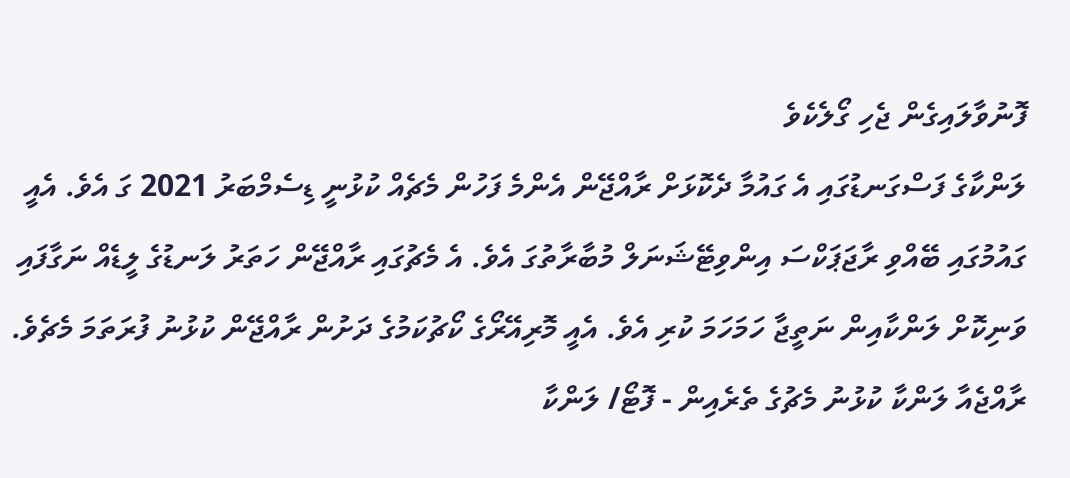ފޮނުވާލައިގެން ޖެހި ގޯލެކެވެ
ލަންކާގެ ފަސްގަނޑުގައި އެ ގައުމާ ދެކޮޅަށް ރާއްޖޭން އެންމެ ފަހުން މެޗެއް ކުޅުނީ ޑިސެމްބަރު 2021 ގަ އެވެ. އެއީ ގައުމުގައި ބޭއްވި ރާޖަޕަކްސަ އިންވިޓޭޝަނަލް މުބާރާތުގަ އެވެ. އެ މެޗުގައި ރާއްޖޭން ހަތަރު ލަނޑުގެ ލީޑެއް ނަގާފައި ވަނިކޮށް ލަންކާއިން ނަތީޖާ ހަމަހަމަ ކުރި އެވެ. އެއީ މޮރިއޭރޯގެ ކޯޗުކަމުގެ ދަށުން ރާއްޖޭން ކުޅުނު ފުރަތަމަ މެޗެވެ.
ރާއްޖެއާ ލަންކާ ކުޅުނު މެޗުގެ ތެރެއިން - ފޮޓޯ/ ލަންކާ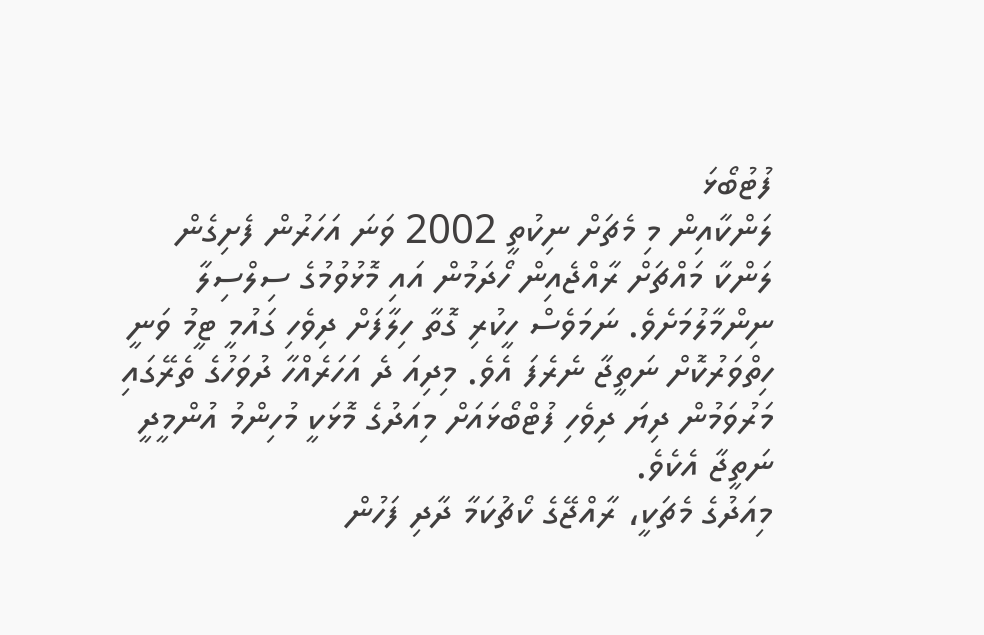ފުޓުބޯޅަ
ލަންކާއިން މި މެޗަށް ނިކުތީ 2002 ވަނަ އަހަރުން ފެށިގެން ލަންކާ މައްޗަށް ރާއްޖެއިން ހޯދަމުން އައި މޮޅުވުމުގެ ސިލްސިލާ ނިންމާލުމަށެވެ. ނަމަވެސް ހީކުރި ގޮތާ ހިލާފަށް ދިވެހި ގައުމީ ޓީމު ވަނީ ހިތްވަރުކޮށް ނަތީޖާ ނެރެފަ އެވެ. މިދިއަ ދެ އަހަރެއްހާ ދުވަހުގެ ތެރޭގައި މަރުވަމުން ދިޔަ ދިވެހި ފުޓްބޯޅައަށް މިއަދުގެ މޮޅަކީ މުހިންމު އުންމީދީ ނަތީޖާ އެކެވެ.
މިއަދުގެ މެޗަކީ، ރާއްޖޭގެ ކޯޗުކަމާ ދާދި ފަހުން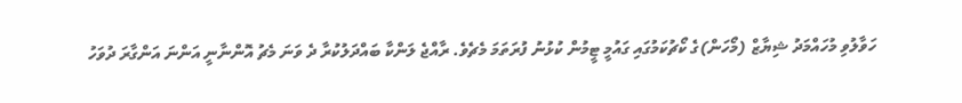ހަވާލުވި މުހައްމަދު ޝިޔާޒް (މޯހަން)ގެ ކޯޗުކަމުގައި ގައުމީ ޓީމުން ކުޅުނު ފުރަތަމަ މެޗެވެ. ރާއްޖެ ލަންކާ ބައްދަލުކުރާ ދެ ވަނަ މެޗު އޮންނާނީ އަންނަ އަންގާރަ ދުވަހު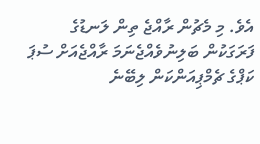އެވެ. މި މެޗުން ރާއްޖެ ތިން ލަނޑުގެ ފަރަގަކުން ބަލިނުވެއްޖެނަމަ ރާއްޖެއަށް ސުޕަ ކަޕްގެ ޗެމްޕިއަންކަން ލިބޭނެ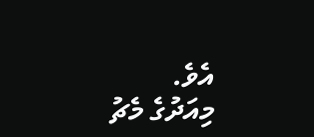އެވެ.
މިއަދުގެ މެޗު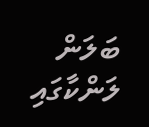ބަލަން ލަންކާގައި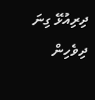ދިރިއުޅޭ ގިނަ ދިވެހިން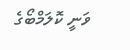ވަނީ ކޮލަމްބޯގެ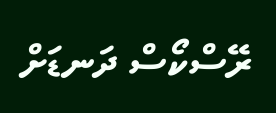ރޭސްކޯސް ދަނޑަށް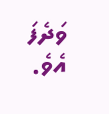ވަދެފަ އެވެ.